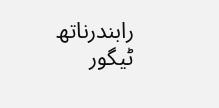رابندرناتھ ٹیگور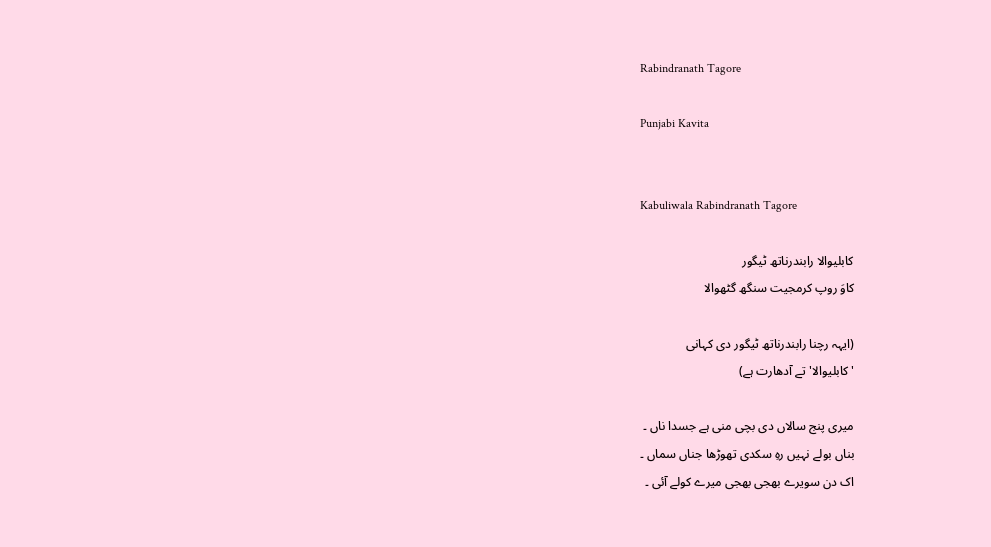Rabindranath Tagore

Punjabi Kavita


Kabuliwala Rabindranath Tagore

کابلیوالا رابندرناتھ ٹیگور
کاوَ روپ کرمجیت سنگھ گٹھوالا

(ایہہ رچنا رابندرناتھ ٹیگور دی کہانی
'کابلیوالا' تے آدھارت ہے)

میری پنج سالاں دی بچی منی ہے جسدا ناں ۔
بناں بولے نہیں رہِ سکدی تھوڑھا جناں سماں ۔
اک دن سویرے بھجی بھجی میرے کولے آئی ۔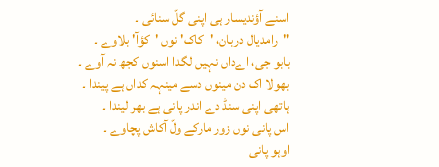اسنے آؤندیسار ہی اپنی گلّ سنائی ۔
"رامدیال دربان، 'کاک' نوں 'کؤآ' بلاوے ۔
بابو جی، اےداں نہیں لگدا اسنوں کجھ نہ آوے ۔
بھولا اک دن مینوں دسے مینہہ کداں ہے پیندا ۔
ہاتھی اپنی سنڈ دے اندر پانی ہے بھر لیندا ۔
اس پانی نوں زور مارکے ولّ آکاش پچاوے ۔
اوہو پانی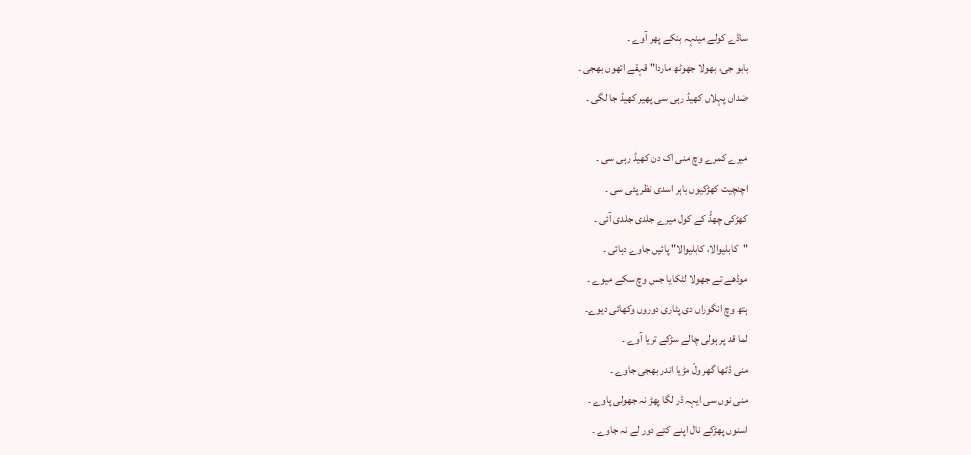ساڈے کولے مینہہ بنکے پھر آوے ۔
بابو جی، بھولا جھوٹھ ماردا" قہقے اتھوں بھجی ۔
ضداں پہلاں کھیڈ رہی سی پھیر کھیڈ جا لگی ۔

میرے کمرے وچ منی اک دن کھیڈ رہی سی ۔
اچنچیت کھڑکیوں باہر اسدی نظر پئی سی ۔
کھڑکی چھڈّ کے کول میرے جلدی جلدی آئی ۔
"کابلیوالا، کابلیوالا" پائیں جاوے دہائی ۔
موڈھے تے جھولا لٹکایا جس وچ سکے میوے ۔
ہتھ وچ انگوراں دی پٹاری دوروں وکھائی دیوے۔
لما قد پر ہولی چالے سڑکے تریا آوے ۔
منی ڈٹھا گھر ولّ مڑیا اندر بھجی جاوے ۔
منی نوں سی ایہہ ڈر لگا پھڑ نہ جھولی پاوے ۔
اسنوں پھڑکے نال اپنے کتے دور لے نہ جاوے ۔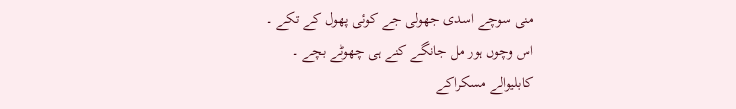منی سوچے اسدی جھولی جے کوئی پھول کے تکے ۔
اس وچوں ہور مل جانگے کنے ہی چھوٹے بچے ۔
کابلیوالے مسکراکے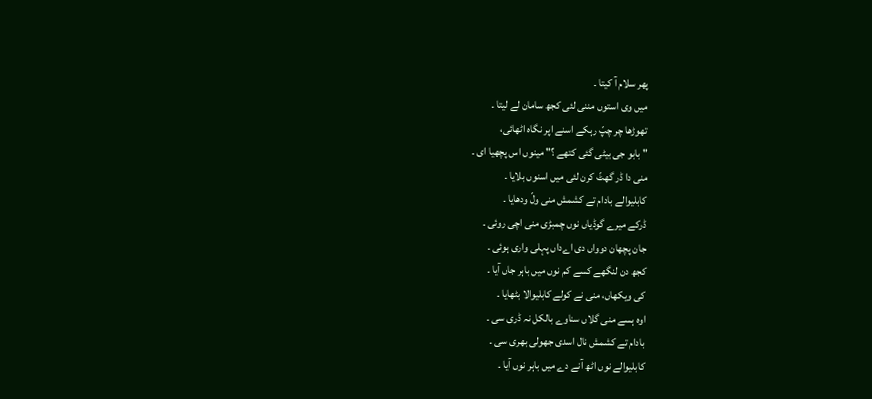پھر سلام آ کیتا ۔
میں وی استوں مننی لئی کجھ سامان لے لیتا ۔
تھوڑھا چر چپّ رہکے اسنے اپر نگاہ اٹھائی،
"بابو جی بیٹی گئی کتھے ؟" مینوں اس پچھیا ای ۔
منی دا ڈر گھٹّ کرن لئی میں اسنوں بلایا ۔
کابلیوالے بادام تے کشمش منی ولّ ودھایا ۔
ڈرکے میرے گوڈیاں نوں چمبڑی منی اچی روئی ۔
جان پچھان دوواں دی اےداں پہلی واری ہوئی ۔
کجھ دن لنگھے کسے کم نوں میں باہر جاں آیا ۔
کی ویکھاں، منی نے کولے کابلیوالا بٹھایا ۔
اوہ ہسے منی گلاں سناوے بالکل نہ ڈری سی ۔
بادام تے کشمش نال اسدی جھولی بھری سی ۔
کابلیوالے نوں اٹھ آنے دے میں باہر نوں آیا ۔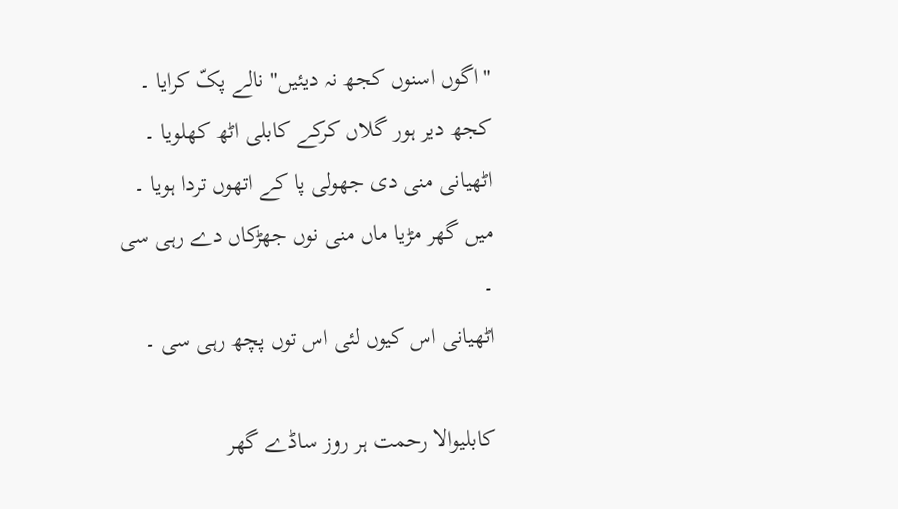"اگوں اسنوں کجھ نہ دیئیں" نالے پکّ کرایا ۔
کجھ دیر ہور گلاں کرکے کابلی اٹھ کھلویا ۔
اٹھیانی منی دی جھولی پا کے اتھوں تردا ہویا ۔
میں گھر مڑیا ماں منی نوں جھڑکاں دے رہی سی ۔
اٹھیانی اس کیوں لئی اس توں پچھ رہی سی ۔

کابلیوالا رحمت ہر روز ساڈے گھر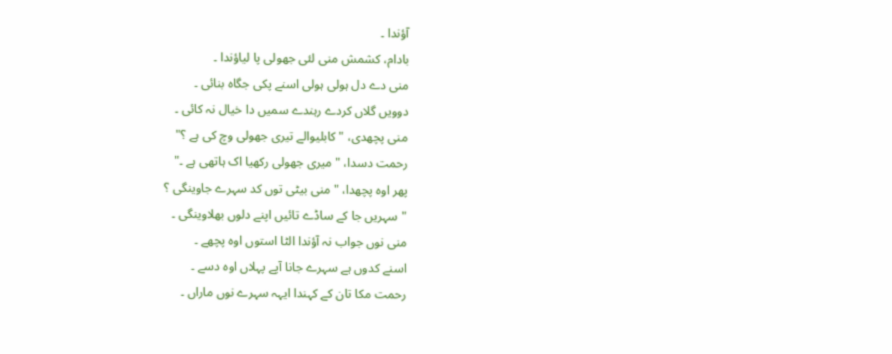آؤندا ۔
بادام، کشمش منی لئی جھولی پا لیاؤندا ۔
منی دے دل ہولی ہولی اسنے پکی جگاہ بنائی ۔
دوویں گلاں کردے رہندے سمیں دا خیال نہ کائی ۔
منی پچھدی، "کابلیوالے تیری جھولی وچ کی ہے ؟"
رحمت دسدا، " میری جھولی رکھیا اک ہاتھی ہے ۔"
پھر اوہ پچھدا، "منی بیٹی توں کد سہرے جاوینگی ؟
"سہریں جا کے ساڈے تائیں اپنے دلوں بھلاوینگی ۔
منی نوں جواب نہ آؤندا الٹا استوں اوہ پچھے ۔
اسنے کدوں ہے سہرے جانا آپے پہلاں اوہ دسے ۔
رحمت مکا تان کے کہندا ایہہ سہرے نوں ماراں ۔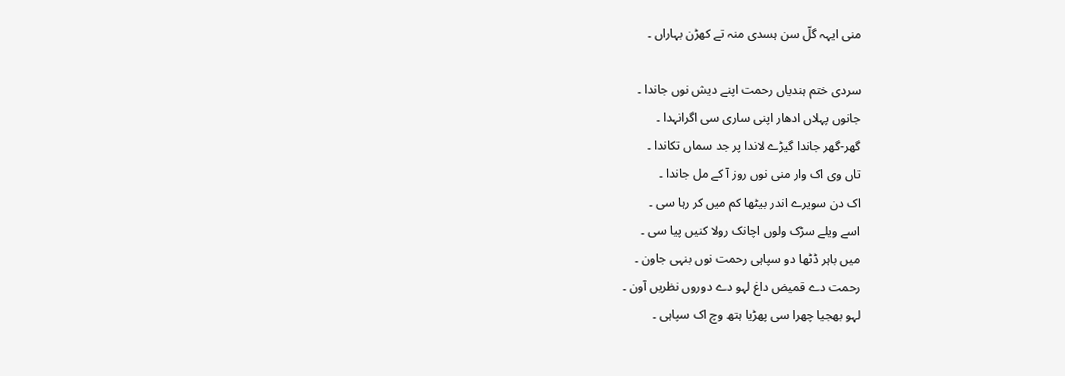منی ایہہ گلّ سن ہسدی منہ تے کھڑن بہاراں ۔

سردی ختم ہندیاں رحمت اپنے دیش نوں جاندا ۔
جانوں پہلاں ادھار اپنی ساری سی اگرانہدا ۔
گھر-گھر جاندا گیڑے لاندا پر جد سماں تکاندا ۔
تاں وی اک وار منی نوں روز آ کے مل جاندا ۔
اک دن سویرے اندر بیٹھا کم میں کر رہا سی ۔
اسے ویلے سڑک ولوں اچانک رولا کنیں پیا سی ۔
میں باہر ڈٹھا دو سپاہی رحمت نوں بنہی جاون ۔
رحمت دے قمیض داغ لہو دے دوروں نظریں آون ۔
لہو بھجیا چھرا سی پھڑیا ہتھ وچ اک سپاہی ۔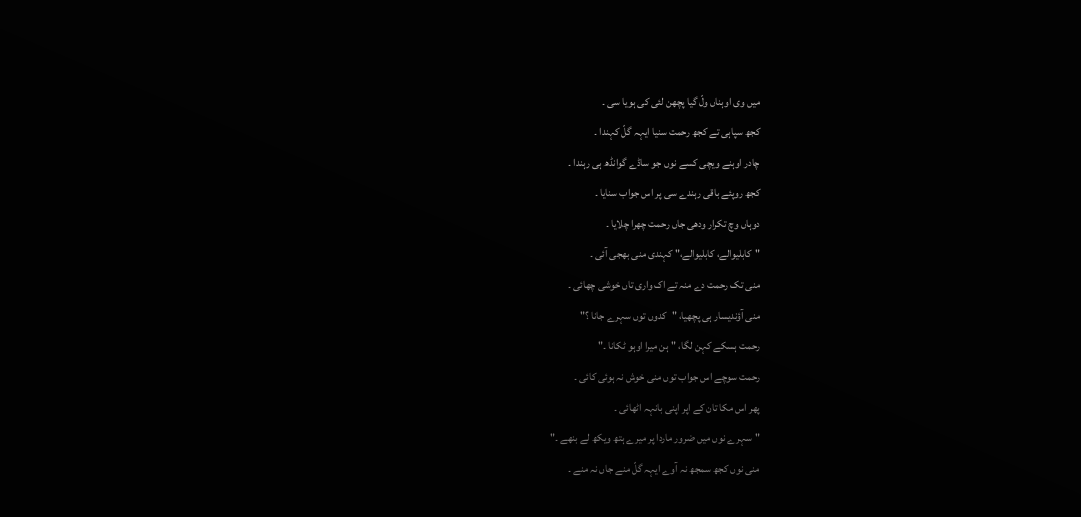میں وی اوہناں ولّ گیا پچھن لئی کی ہویا سی ۔
کجھ سپاہی تے کجھ رحمت سنیا ایہہ گلّ کہندا ۔
چادر اوہنے ویچی کسے نوں جو ساڈے گوانڈھ ہی رہندا ۔
کجھ روپئے باقی رہندے سی پر اس جواب سنایا ۔
دوہاں وچ تکرار ودھی جاں رحمت چھرا چلایا ۔
"کابلیوالے، کابلیوالے،" کہندی منی بھجی آئی ۔
منی تک رحمت دے منہ تے اک واری تاں خوشی چھائی ۔
منی آؤندیسار ہی پچھیا، "کدوں توں سہرے جانا ؟"
رحمت ہسکے کہن لگا، "ہن میرا اوہو ٹکانا ۔"
رحمت سوچے اس جواب توں منی خوش نہ ہوئی کائی ۔
پھر اس مکا تان کے اپر اپنی بانہہ اٹھائی ۔
"سہرے نوں میں ضرور ماردا پر میرے ہتھ ویکھ لے بنھے ۔"
منی نوں کجھ سمجھ نہ آوے ایہہ گلّ منے جاں نہ منے ۔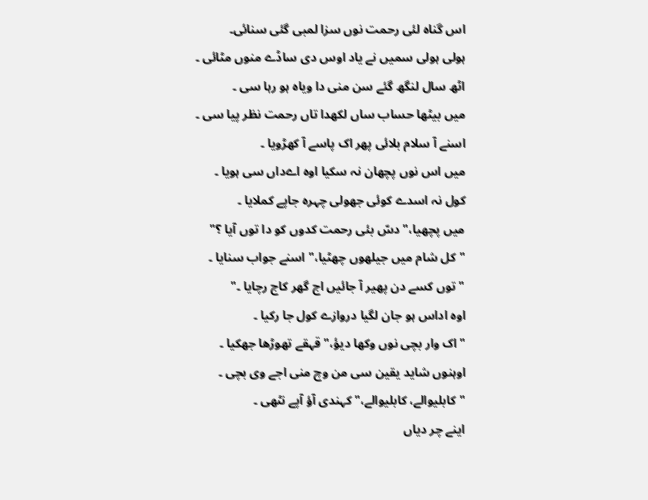اس گناہ لئی رحمت نوں سزا لمبی گئی سنائی۔
ہولی ہولی سمیں نے یاد اوس دی ساڈے منوں مٹائی ۔
اٹھ سال لنگھ گئے سن منی دا ویاہ ہو رہا سی ۔
میں بیٹھا حساب ساں لکھدا تاں رحمت نظر پیا سی ۔
اسنے آ سلام بلائی پھر اک پاسے آ کھڑویا ۔
میں اس نوں پچھان نہ سکیا اوہ اےداں سی ہویا ۔
کول نہ اسدے کوئی جھولی چہرہ جاپے کملایا ۔
میں پچھیا،"دسّ بئی رحمت کدوں کو دا توں آیا ؟"
"کل شام میں جیلھوں چھٹیا،" اسنے جواب سنایا ۔
"توں کسے دن پھیر آ جائیں اج گھر کاج رچایا ۔"
اوہ اداس ہو جان لگیا دروازے کول جا رکیا ۔
"اک وار بچی نوں وکھا دیؤ،" قہقے تھوڑھا جھکیا ۔
اوہنوں شاید یقین سی من وچ منی اجے وی بچی ۔
"کابلیوالے، کابلیوالے،" کہندی آؤ آپے نٹھی ۔
اینے چر دیاں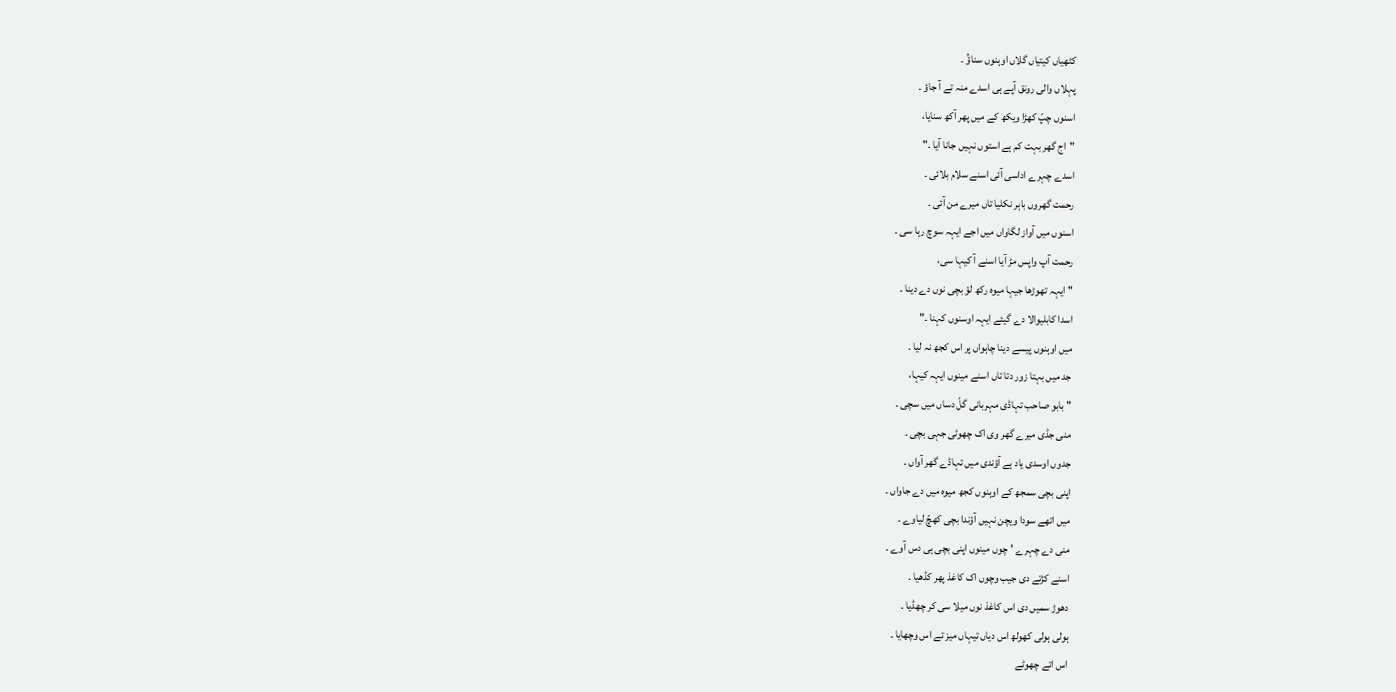کٹھیاں کیتیاں گلاں اوہنوں سناؤُ ۔
پہلاں والی رونق آپے ہی اسدے منہ تے آ جاؤ ۔
اسنوں چپّ کھڑا ویکھ کے میں پھر آکھ سنایا،
"اج گھر بہت کم ہے استوں نہیں جانا آیا ۔"
اسدے چہرے اداسی آئی اسنے سلام بلائی ۔
رحمت گھروں باہر نکلیا تاں میرے من آئی ۔
اسنوں میں آواز لگاواں میں اجے ایہہ سوچ رہا سی ۔
رحمت آپ واپس مڑ آیا اسنے آ کیہا سی،
"ایہہ تھوڑھا جیہا میوہ رکھ لؤ بچی نوں دے دینا ۔
اسدا کابلیوالا دے گیئے ایہہ اوسنوں کہنا ۔"
میں اوہنوں پیسے دینا چاہواں پر اس کجھ نہ لیا ۔
جد میں بہتا زور دتا تاں اسنے مینوں ایہہ کیہا،
"بابو صاحب تہاڈی مہربانی گلّ دساں میں سچی ۔
منی جڈی میرے گھر وی اک چھوٹی جہی بچی ۔
جدوں اوسدی یاد ہے آؤندی میں تہاڈے گھر آواں ۔
اپنی بچی سمجھ کے اوہنوں کجھ میوہ میں دے جاواں ۔
میں اتھے سودا ویچن نہیں آؤندا بچی کھچّ لیاوے ۔
منی دے چہرے 'چوں مینوں اپنی بچی ہی دس آوے ۔
اسنے کڑتے دی جیب وچوں اک کاغذ پھر کڈھیا ۔
دھوڑ سمیں دی اس کاغذ نوں میلا سی کر چھڈیا ۔
ہولی ہولی کھولھ اس دیاں تیہاں میز تے اس وچھایا ۔
اس اتے چھوٹے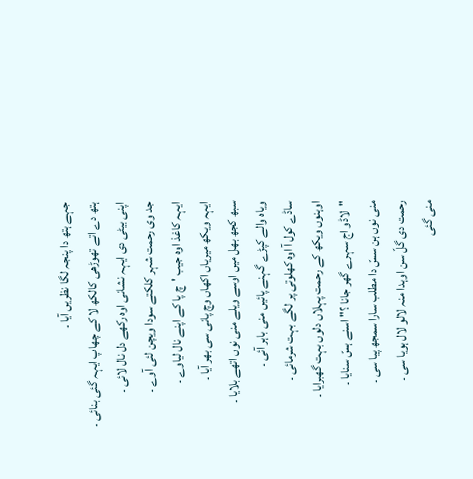جہے ہتھ دا پنجہ لگا نظریں آیا ۔
ہتھ دے اتے تھوڑھی کالکھ لا کے چھاپ ایہہ گئی بنائی ۔
اپنی بیٹی دی ایہہ نشانی اوہ رکھے دل نال لائی ۔
جد وی رحمت شہر کلکتے سودا ویچن لئی آوے ۔
ایہہ کاغذ اوہ جیب 'چ پا کے اپنے نال لیاوے ۔
ایہہ ویکھ میریاں اکھاں وچ پانی سی بھر آیا ۔
سبھ کجھ بھل میں اوسے ویلے منی نوں اتھے بلایا ۔
ویاہ والے کپڑے گہنے پائیں منی باہر آئی ۔
ساڈے کول آ اوہ کھلوتی پر لگے بہت شرمائی ۔
اوہنوں ویکھ کے رحمت پہلاں دلوں بہت گھبرایا ۔
"لاڈو اج سہرے گھر جانا ؟" اسنے ہسّ سنایا ۔
منی نوں ہن سسّ دا مطلب سارا سمجھ پیا سی ۔
رحمت دی گلّ سن اوہدا منہ لالو لال ہویا سی ۔
منی گئی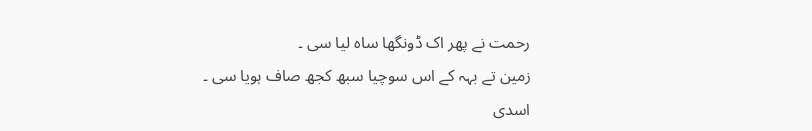رحمت نے پھر اک ڈونگھا ساہ لیا سی ۔
زمین تے بہہ کے اس سوچیا سبھ کجھ صاف ہویا سی ۔
اسدی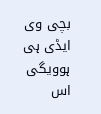بچی وی ایڈی ہی ہوویگی اس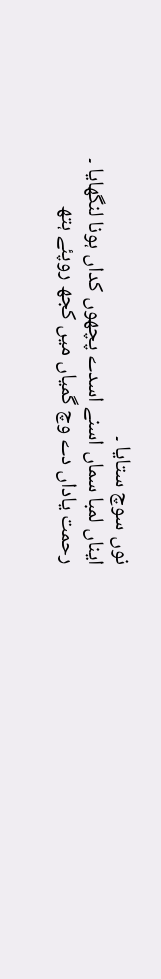نوں سوچ ستایا ۔
ایناں لمبا سماں اسنے اسدے پچھوں کداں ہونا لنگھایا ۔
رحمت یاداں دے وچ گمیاں میں کجھ روپئے ہتھ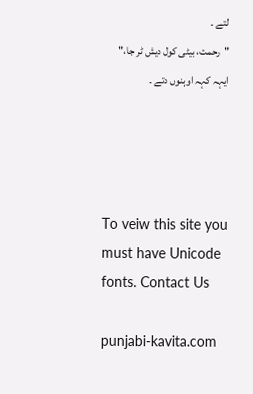لتے ۔
"رحمت، بیٹی کول دیش ٹر جا،" ایہہ کہہ اوہنوں دتے ۔




To veiw this site you must have Unicode fonts. Contact Us

punjabi-kavita.com